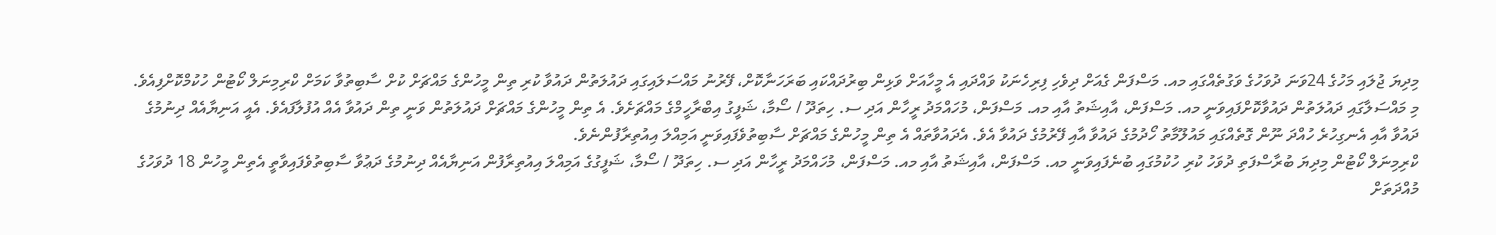މިދިޔަ ޖުލައި މަހުގެ 24ވަނަ ދުވަހުގެ ވަގުތެއްގައި މއ. މަސްފަން ގެއަށް ދިވެހި ފިރިހެނަކު ވައްދައި އެ މީހާއަށް ވަޅިން ބިރުދައްކައި ބަރަހަނާކޮށް، ފޭރުނު މައްސަލައިގައި ދައުލަތުން ދައުވާ ކުރި ތިން މީހުންގެ މައްޗަށް ކުށް ސާބިތުވާ ކަމަށް ކްރިމިނަލް ކޯޓުން ހުކުމްކޮށްފިއެވެ.
މި މައްސަލާގައި ދައުލަތުން ދައުވާކޮށްފައިވަނީ މއ. މަސްފަން، އާއިޝަތު އާއި މއ. މަސްފަން، މުހައްމަދު ރީހާން އަދި ސ. ހިތަދޫ / ސޯމާ، ޝަފީގު އިބްރާހީމްގެ މައްޗަށެވެ. އެ ތިން މީހުންގެ މައްޗަށް ދައުލަތުން ވަނީ ތިން ދައުވާ އެއް އުފުލާފައެވެ. އެއީ އަނިޔާއެއް ދިނުމުގެ ދައުވާ އާއި އެނގިހުރެ ހުއްދަ ނޫން ގޮތެއްގައި މައުލޫމާތު ހޯދުމުގެ ދައުވާ އާއި ފޭރުމުގެ ދައުވާ އެވެ. އެދައުވާތައް އެ ތިން މީހުންގެ މައްޗަށް ސާބިތުވެފައިވަނީ އަމިއްލަ އިއުތިރާފުންނެވެ.
ކްރިމިނަލް ކޯޓުން މިދިޔަ ބުރާސްފަތި ދުވަހު ކުރި ހުކުމުގައި ބުނެފައިވަނީ މއ. މަސްފަން، އާއިޝަތު އާއި މއ. މަސްފަން، މުހައްމަދު ރީހާން އަދި ސ. ހިތަދޫ / ސޯމާ، ޝަފީގުގެ އަމިއްލަ އިއުތިރާފުން އަނިޔާއެއް ދިނުމުގެ ދަޢުވާ ސާބިތުވެފައިވާތީ އެތިން މީހުން 18 ދުވަހުގެ މުއްދަތަށް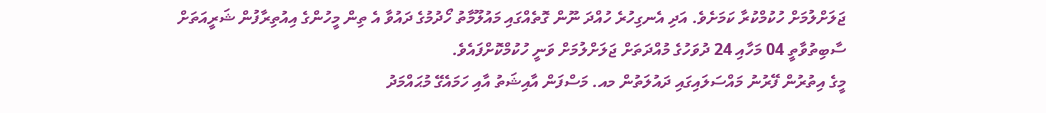ޖަލަށްލުމަށް ހުކުމްކުރާ ކަމަށެވެ. އަދި އެނގިހުރެ ހުއްދަ ނޫން ގޮތެއްގައި މައުލޫމާތު ހޯދުމުގެ ދައުވާ އެ ތިން މީހުންގެ އިއުތިރާފުން ޝަރީއަތަށް ސާބިތުވާތީ 04 މަހާއި 24 ދުވަހުގެ މުއްދަތަށް ޖަލަށްލުމަށް ވަނީ ހުކުމްކޮށްފައެވެ.
މީގެ އިތުރުން ފޭރުނު މައްސަލައިގައި ދައުލަތުން މއ. މަސްފަން އާއިޝަތު އާއި ހަމައެގޭ މުޙައްމަދު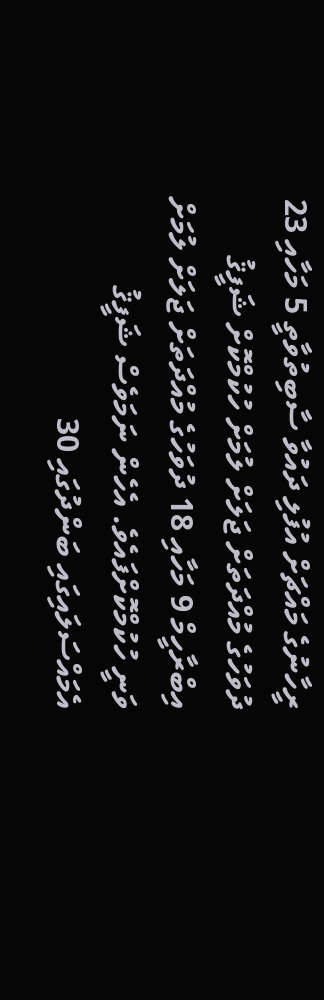ރީހާނުގެ މައްޗަށް އުފުލި ދައުވާ ސާބިތުވާތީ 5 މަހާއި 23 ދުވަހުގެ މުއްދަތަށް ޖަލަށް ލުމަށް ހުކުމްކޮށް ޝަފީޤު އިބްރާހީމް 9 މަހާއި 18 ދުވަހުގެ މުއްދަތަށް ޖަލަށް ލުމަށް ވަނީ ހުކުމްކޮށްފައެވެ. އެހެން ނަމަވެސް ޝަފީޤު އެމައްސަލައިގައި ބަންދުގައި 30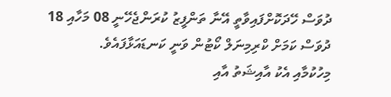ދުވަސް ހޭދަކޮށްފައިވާތީ އޭނާ ތަންފީޒު ކުރަންޖެހޭނީ 08 މަހާއި 18 ދުވަސް ކަމަށް ކްރިމިނަލް ކޯޓުން ވަނީ ކަނޑައަޅާފައެވެ.
މިހުކުމާއި އެކު އާއިޝަތު އާއި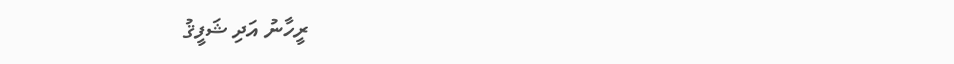ރީހާނު އަދި ޝަފީޤު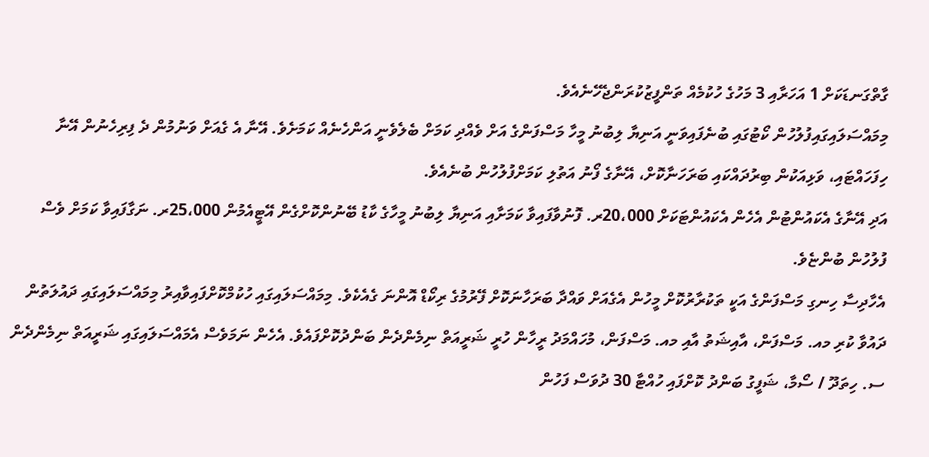ގާތްގަނޑަކަށް 1 އަހަރާއި 3 މަހުގެ ހުކުމެއް ތަންފީޒުކުރަންޖެހޭނެއެވެ.
މިމައްސަލައިގައިފުލުހުން ކޯޓުގައި ބުނެފައިވަނީ އަނިޔާ ލިބުނު މީހާ މަސްފަންގެ އަށް ވެއްދި ކަމަށް ބެލެވެނީ އަންހެނެއް ކަމަށެވެ. އޭނާ އެ ގެއަށް ވަނުމުން ދެ ފިރިހެނުން އޭނާ ހިފަހައްޓައި، ވަޅިއަކުން ބިރުދައްކައި ބަރަހަނާކޮށް، އޭނާގެ ފޯނު އަތުލި ކަމަށްފުލުހުން ބުނެއެވެ.
އަދި އޭނާގެ އެކައުންޓުން އެހެން އެކައުންޓަކަށް 20،000ރ. ފޮނުވާފައިވާ ކަމަށާއި އަނިޔާ ލިބުނު މީހާގެ ކާޑު ބޭނުންކޮށްގެން އޭޓީއެމުން 25،000ރ. ނަގާފައިވާ ކަމަށް ވެސް ފުލުހުން ބުންޏެވެ.
އެހާދިސާ ހިނގި މަސްފަންގެ އަކީ ތަކުރާރުކޮށް މީހުން އެގެއަށް ވައްދާ ބަރަހާނަކޮށް ފޭރުމުގެ ރިކޯޑް އޮންނަ ގެއެކެވެ. މިމައްސަލައިގައި ހުކުމްކޮށްފައިވާއިރު މިމައްސަލައިގައި ދައުލަތުން ދައުވާ ކުރި މއ. މަސްފަން، އާއިޝަތު އާއި މއ. މަސްފަން، މުހައްމަދު ރީހާން ހުރީ ޝަރީއަތް ނިމެންދެން ބަންދުކޮށްފައެވެ. އެހެން ނަމަވެސް އެމައްސަލައިގައި ޝަރީއަތް ނިމެންދެން ސ. ހިތަދޫ / ސޯމާ، ޝަފީގު ބަންދު ކޮށްފައި ހުއްޓާ 30 ދުވަސް ފަހުން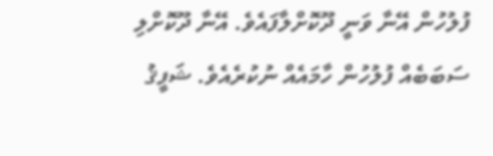ފުލުހުން އޭނާ ވަނީ ދޫކޮށްލާފައެވެ. އޭނާ ދޫކޮށްލި ސަބަބެއް ފުލުހުން ހާމައެއް ނުކުރެއެވެ. ޝަފީޤު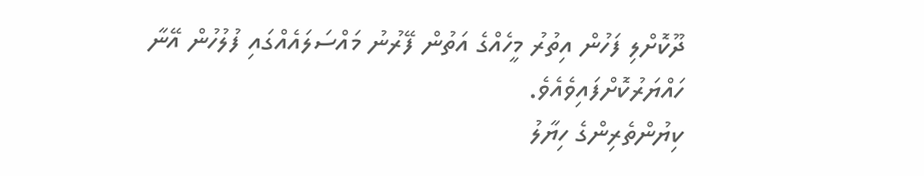ދޫކޮށްލި ފަހުން އިތުރު މީހެއްގެ އަތުން ފޭރުނު މައްސަލައެއްގައި ފުލުހުން އޭނާ ހައްޔަރުކޮށްފައިވެއެވެ.
ކިޔުންތެރިންގެ ހިޔާލު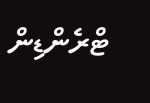ޓްރެންޑިން